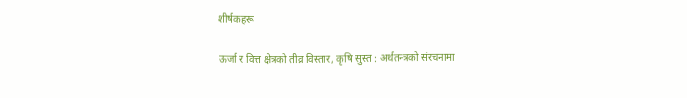शीर्षकहरू

ऊर्जा र वित्त क्षेत्रको तीव्र विस्तार, कृषि सुस्त : अर्थतन्त्रको संरचनामा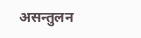असन्तुलन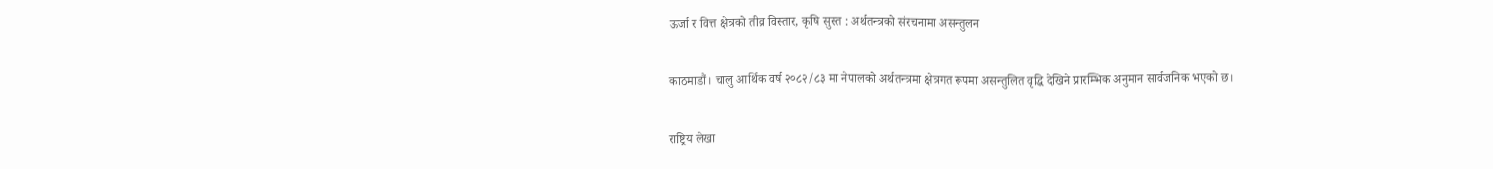ऊर्जा र वित्त क्षेत्रको तीव्र विस्तार, कृषि सुस्त : अर्थतन्त्रको संरचनामा असन्तुलन

काठमाडौं। चालु आर्थिक वर्ष २०८२/८३ मा नेपालको अर्थतन्त्रमा क्षेत्रगत रूपमा असन्तुलित वृद्धि देखिने प्रारम्भिक अनुमान सार्वजनिक भएको छ।

राष्ट्रिय लेखा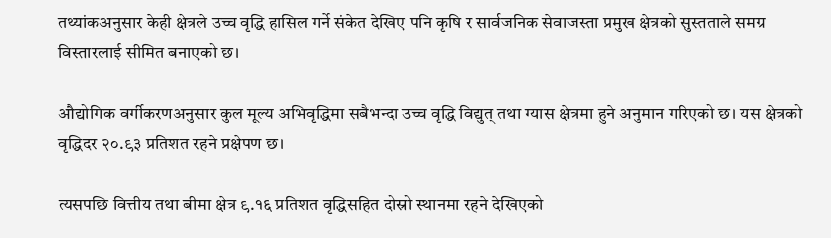तथ्यांकअनुसार केही क्षेत्रले उच्च वृद्धि हासिल गर्ने संकेत देखिए पनि कृषि र सार्वजनिक सेवाजस्ता प्रमुख क्षेत्रको सुस्तताले समग्र विस्तारलाई सीमित बनाएको छ।

औद्योगिक वर्गीकरणअनुसार कुल मूल्य अभिवृद्धिमा सबैभन्दा उच्च वृद्धि विद्युत् तथा ग्यास क्षेत्रमा हुने अनुमान गरिएको छ। यस क्षेत्रको वृद्धिदर २०.९३ प्रतिशत रहने प्रक्षेपण छ।

त्यसपछि वित्तीय तथा बीमा क्षेत्र ९.१६ प्रतिशत वृद्धिसहित दोस्रो स्थानमा रहने देखिएको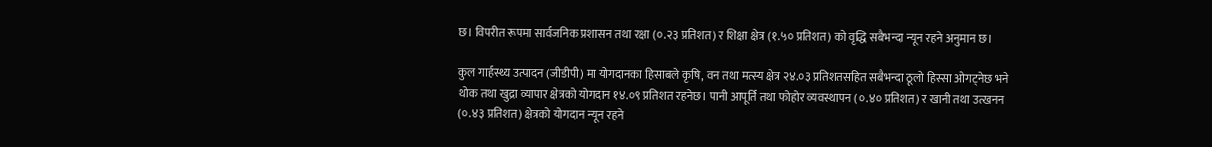छ। विपरीत रूपमा सार्वजनिक प्रशासन तथा रक्षा (०.२३ प्रतिशत) र शिक्षा क्षेत्र (१.५० प्रतिशत) को वृद्धि सबैभन्दा न्यून रहने अनुमान छ।

कुल गार्हस्थ्य उत्पादन (जीडीपी) मा योगदानका हिसाबले कृषि, वन तथा मत्स्य क्षेत्र २४.०३ प्रतिशतसहित सबैभन्दा ठूलो हिस्सा ओगट्नेछ भने थोक तथा खुद्रा व्यापार क्षेत्रको योगदान १४.०९ प्रतिशत रहनेछ। पानी आपूर्ति तथा फोहोर व्यवस्थापन (०.४० प्रतिशत) र खानी तथा उत्खनन (०.४३ प्रतिशत) क्षेत्रको योगदान न्यून रहने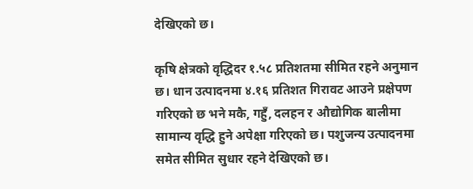देखिएको छ।

कृषि क्षेत्रको वृद्धिदर १.५८ प्रतिशतमा सीमित रहने अनुमान छ। धान उत्पादनमा ४.१६ प्रतिशत गिरावट आउने प्रक्षेपण गरिएको छ भने मकै, गहुँ, दलहन र औद्योगिक बालीमा सामान्य वृद्धि हुने अपेक्षा गरिएको छ। पशुजन्य उत्पादनमा समेत सीमित सुधार रहने देखिएको छ।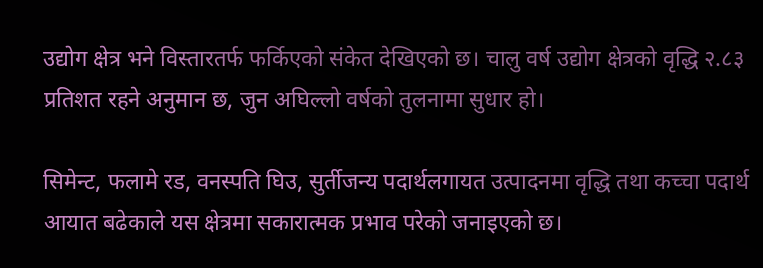उद्योग क्षेत्र भने विस्तारतर्फ फर्किएको संकेत देखिएको छ। चालु वर्ष उद्योग क्षेत्रको वृद्धि २.८३ प्रतिशत रहने अनुमान छ, जुन अघिल्लो वर्षको तुलनामा सुधार हो।

सिमेन्ट, फलामे रड, वनस्पति घिउ, सुर्तीजन्य पदार्थलगायत उत्पादनमा वृद्धि तथा कच्चा पदार्थ आयात बढेकाले यस क्षेत्रमा सकारात्मक प्रभाव परेको जनाइएको छ।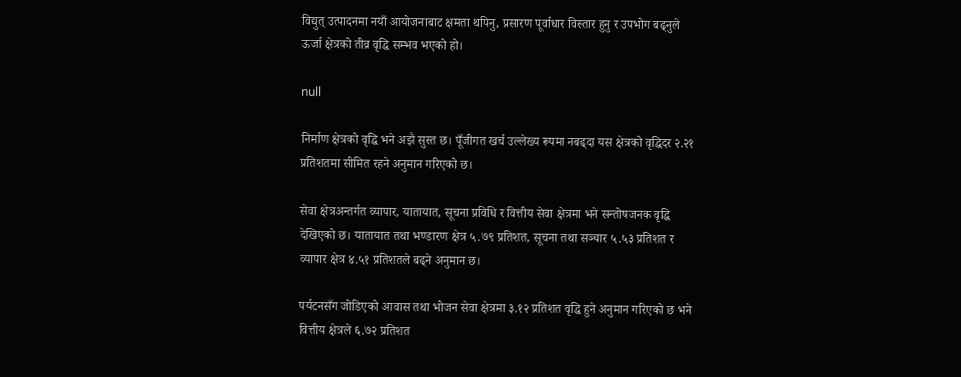विद्युत् उत्पादनमा नयाँ आयोजनाबाट क्षमता थपिनु, प्रसारण पूर्वाधार विस्तार हुनु र उपभोग बढ्नुले ऊर्जा क्षेत्रको तीव्र वृद्धि सम्भव भएको हो।

null

निर्माण क्षेत्रको वृद्धि भने अझै सुस्त छ। पूँजीगत खर्च उल्लेख्य रूपमा नबढ्दा यस क्षेत्रको वृद्धिदर २.२१ प्रतिशतमा सीमित रहने अनुमान गरिएको छ।

सेवा क्षेत्रअन्तर्गत व्यापार, यातायात, सूचना प्रविधि र वित्तीय सेवा क्षेत्रमा भने सन्तोषजनक वृद्धि देखिएको छ। यातायात तथा भण्डारण क्षेत्र ५.७९ प्रतिशत, सूचना तथा सञ्चार ५.५३ प्रतिशत र व्यापार क्षेत्र ४.५१ प्रतिशतले बढ्ने अनुमान छ।

पर्यटनसँग जोडिएको आवास तथा भोजन सेवा क्षेत्रमा ३.१२ प्रतिशत वृद्धि हुने अनुमान गरिएको छ भने वित्तीय क्षेत्रले ६.७२ प्रतिशत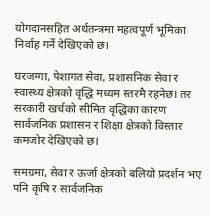योगदानसहित अर्थतन्त्रमा महत्वपूर्ण भूमिका निर्वाह गर्ने देखिएको छ।

घरजग्गा, पेशागत सेवा, प्रशासनिक सेवा र स्वास्थ्य क्षेत्रको वृद्धि मध्यम स्तरमै रहनेछ। तर सरकारी खर्चको सीमित वृद्धिका कारण सार्वजनिक प्रशासन र शिक्षा क्षेत्रको विस्तार कमजोर देखिएको छ।

समग्रमा, सेवा र ऊर्जा क्षेत्रको बलियो प्रदर्शन भए पनि कृषि र सार्वजनिक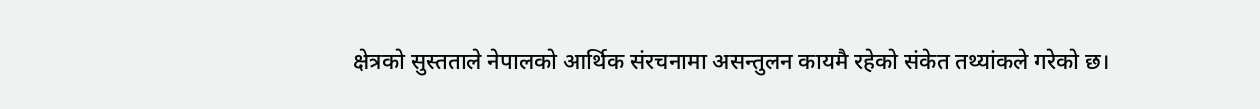क्षेत्रको सुस्तताले नेपालको आर्थिक संरचनामा असन्तुलन कायमै रहेको संकेत तथ्यांकले गरेको छ।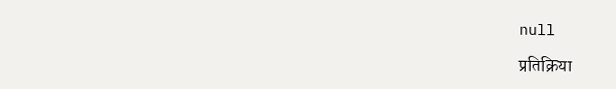null

प्रतिक्रिया